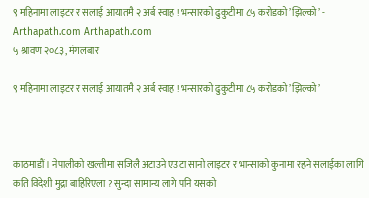९ महिनामा लाइटर र सलाई आयातमै २ अर्ब स्वाह ! भन्सारको ढुकुटीमा ८५ करोडको ’झिल्को’ - Arthapath.com Arthapath.com
५ श्रावण २०८३, मंगलबार

९ महिनामा लाइटर र सलाई आयातमै २ अर्ब स्वाह ! भन्सारको ढुकुटीमा ८५ करोडको ’झिल्को’



काठमाडौं । नेपालीको खल्तीमा सजिलै अटाउने एउटा सानो लाइटर र भान्साको कुनामा रहने सलाईका लागि कति विदेशी मुद्रा बाहिरिएला ? सुन्दा सामान्य लागे पनि यसको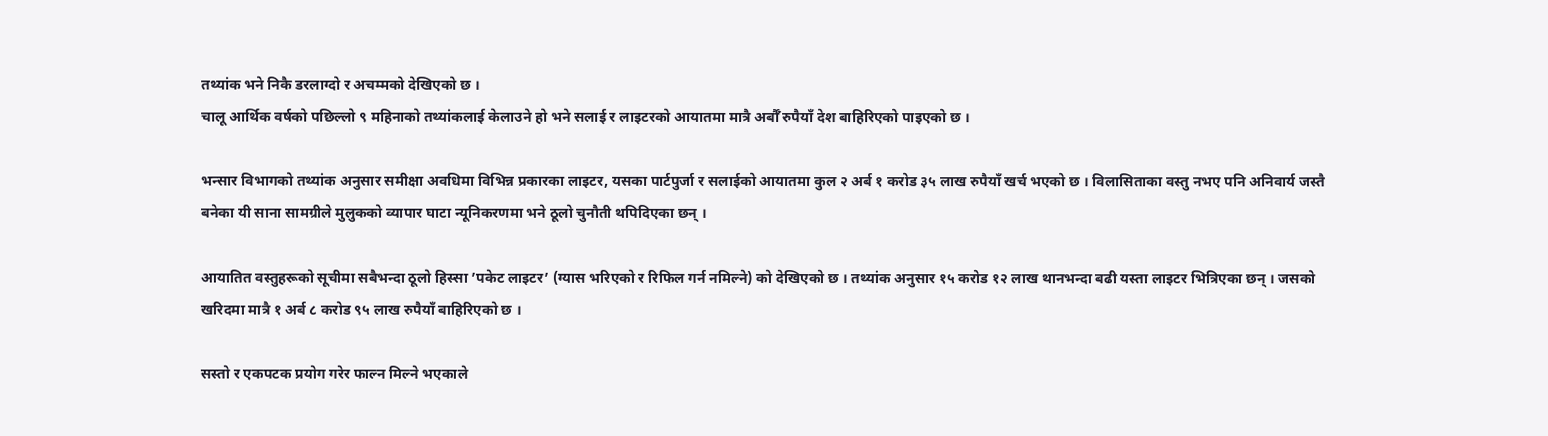तथ्यांक भने निकै डरलाग्दो र अचम्मको देखिएको छ ।
चालू आर्थिक वर्षको पछिल्लो ९ महिनाको तथ्यांकलाई केलाउने हो भने सलाई र लाइटरको आयातमा मात्रै अर्बौँ रुपैयाँ देश बाहिरिएको पाइएको छ ।

भन्सार विभागको तथ्यांक अनुसार समीक्षा अवधिमा विभिन्न प्रकारका लाइटर, यसका पार्टपुर्जा र सलाईको आयातमा कुल २ अर्ब १ करोड ३५ लाख रुपैयाँ खर्च भएको छ । विलासिताका वस्तु नभए पनि अनिवार्य जस्तै बनेका यी साना सामग्रीले मुलुकको व्यापार घाटा न्यूनिकरणमा भने ठूलो चुनौती थपिदिएका छन् ।

आयातित वस्तुहरूको सूचीमा सबैभन्दा ठूलो हिस्सा ’पकेट लाइटर’ (ग्यास भरिएको र रिफिल गर्न नमिल्ने) को देखिएको छ । तथ्यांक अनुसार १५ करोड १२ लाख थानभन्दा बढी यस्ता लाइटर भित्रिएका छन् । जसको खरिदमा मात्रै १ अर्ब ८ करोड ९५ लाख रुपैयाँ बाहिरिएको छ ।

सस्तो र एकपटक प्रयोग गरेर फाल्न मिल्ने भएकाले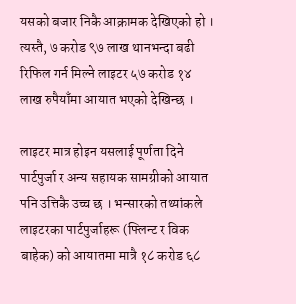यसको बजार निकै आक्रामक देखिएको हो । त्यस्तै, ७ करोड ९७ लाख थानभन्दा बढी रिफिल गर्न मिल्ने लाइटर ५७ करोड १४ लाख रुपैयाँमा आयात भएको देखिन्छ ।

लाइटर मात्र होइन यसलाई पूर्णता दिने पार्टपुर्जा र अन्य सहायक सामग्रीको आयात पनि उत्तिकै उच्च छ । भन्सारको तथ्यांकले लाइटरका पार्टपुर्जाहरू (फ्लिन्ट र विक बाहेक) को आयातमा मात्रै १८ करोड ६८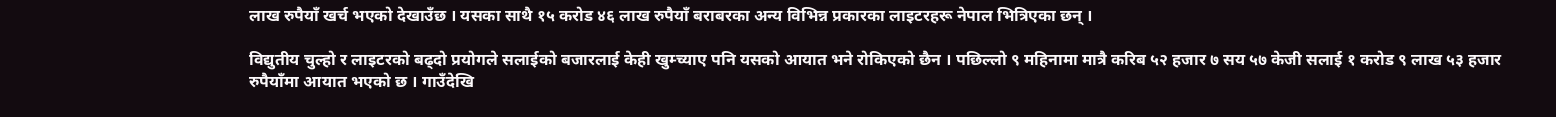लाख रुपैयाँ खर्च भएको देखाउँछ । यसका साथै १५ करोड ४६ लाख रुपैयाँ बराबरका अन्य विभिन्न प्रकारका लाइटरहरू नेपाल भित्रिएका छन् ।

विद्युतीय चुल्हो र लाइटरको बढ्दो प्रयोगले सलाईको बजारलाई केही खुम्च्याए पनि यसको आयात भने रोकिएको छैन । पछिल्लो ९ महिनामा मात्रै करिब ५२ हजार ७ सय ५७ केजी सलाई १ करोड ९ लाख ५३ हजार रुपैयाँमा आयात भएको छ । गाउँदेखि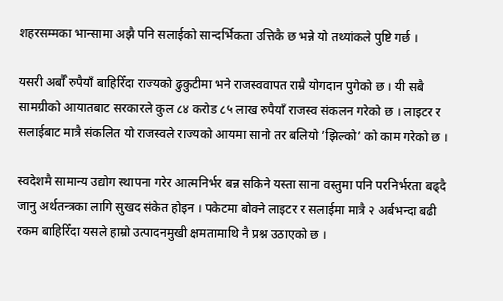शहरसम्मका भान्सामा अझै पनि सलाईको सान्दर्भिकता उत्तिकै छ भन्ने यो तथ्यांकले पुष्टि गर्छ ।

यसरी अर्बौँ रुपैयाँ बाहिरिँदा राज्यको ढुकुटीमा भने राजस्ववापत राम्रै योगदान पुगेको छ । यी सबै सामग्रीको आयातबाट सरकारले कुल ८४ करोड ८५ लाख रुपैयाँ राजस्व संकलन गरेको छ । लाइटर र सलाईबाट मात्रै संकलित यो राजस्वले राज्यको आयमा सानो तर बलियो ’झिल्को’ को काम गरेको छ ।

स्वदेशमै सामान्य उद्योग स्थापना गरेर आत्मनिर्भर बन्न सकिने यस्ता साना वस्तुमा पनि परनिर्भरता बढ्दै जानु अर्थतन्त्रका लागि सुखद संकेत होइन । पकेटमा बोक्ने लाइटर र सलाईमा मात्रै २ अर्बभन्दा बढी रकम बाहिरिँदा यसले हाम्रो उत्पादनमुखी क्षमतामाथि नै प्रश्न उठाएको छ ।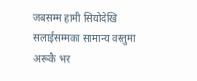जबसम्म हामी सियोदेखि सलाईसम्मका सामान्य वस्तुमा अरूकै भर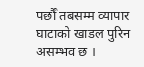पर्छौँ तबसम्म व्यापार घाटाको खाडल पुरिन असम्भव छ ।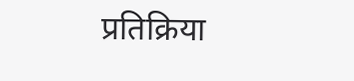प्रतिक्रिया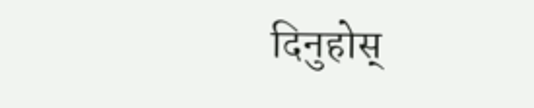दिनुहोस्